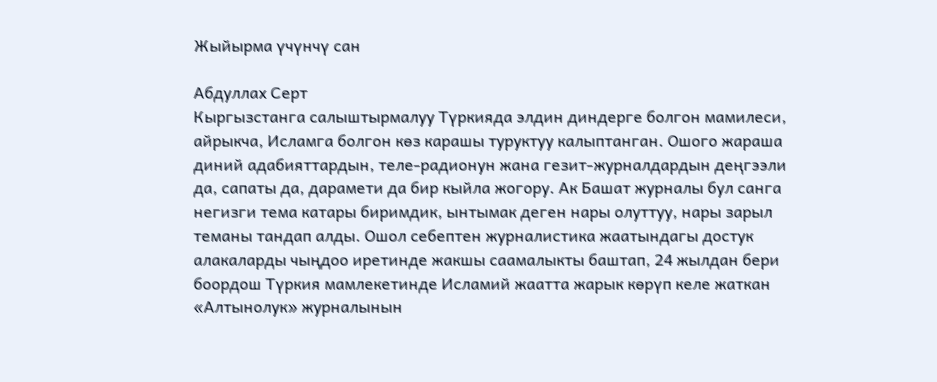Жыйырма үчүнчү сан

Абдуллах Серт
Кыргызстанга салыштырмалуу Түркияда элдин диндерге болгон мамилеси, айрыкча, Исламга болгон көз карашы туруктуу калыптанган. Ошого жараша диний адабияттардын, теле-радионун жана гезит-журналдардын деңгээли да, сапаты да, дарамети да бир кыйла жогору. Ак Башат журналы бул санга негизги тема катары биримдик, ынтымак деген нары олуттуу, нары зарыл теманы тандап алды. Ошол себептен журналистика жаатындагы достук алакаларды чыңдоо иретинде жакшы саамалыкты баштап, 24 жылдан бери боордош Түркия мамлекетинде Исламий жаатта жарык көрүп келе жаткан «Алтынолук» журналынын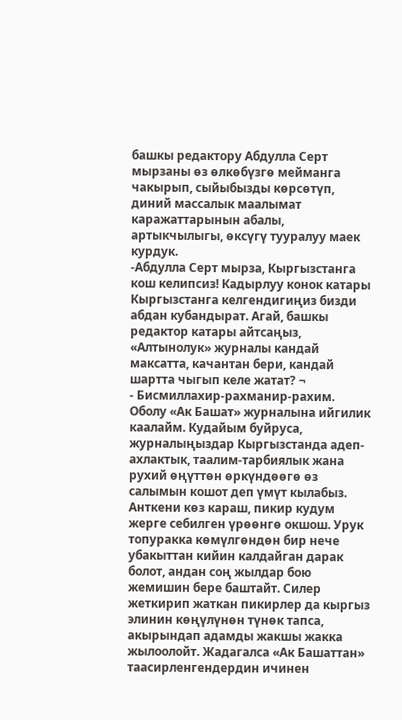башкы редактору Абдулла Серт мырзаны өз өлкөбүзгө мейманга чакырып, сыйыбызды көрсөтүп, диний массалык маалымат каражаттарынын абалы, артыкчылыгы, өксүгү тууралуу маек курдук.
-Абдулла Серт мырза, Кыргызстанга кош келипсиз! Кадырлуу конок катары Кыргызстанга келгендигиңиз бизди абдан кубандырат. Агай, башкы редактор катары айтсаңыз, «Алтынолук» журналы кандай максатта, качантан бери, кандай шартта чыгып келе жатат? ¬
- Бисмиллахир-рахманир-рахим. Оболу «Ак Башат» журналына ийгилик каалайм. Кудайым буйруса, журналыңыздар Кыргызстанда адеп-ахлактык, таалим-тарбиялык жана рухий өңүттөн өркүндөөгө өз салымын кошот деп үмүт кылабыз. Анткени көз караш, пикир кудум жерге себилген үрөөнгө окшош. Урук топуракка көмүлгөндөн бир нече убакыттан кийин калдайган дарак болот, андан соң жылдар бою жемишин бере баштайт. Силер жеткирип жаткан пикирлер да кыргыз элинин көңүлүнөн түнөк тапса, акырындап адамды жакшы жакка жылоолойт. Жадагалса «Ак Башаттан» таасирленгендердин ичинен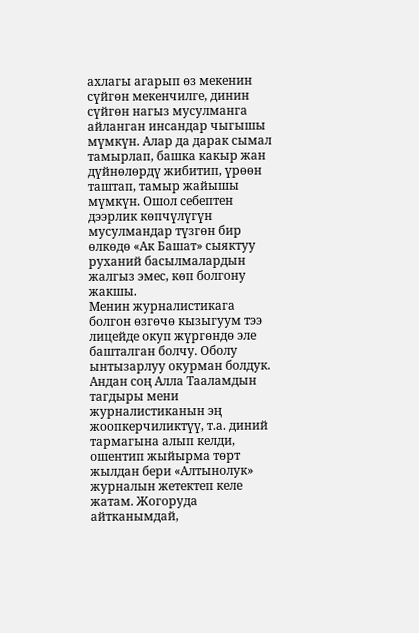ахлагы агарып өз мекенин сүйгөн мекенчилге, динин сүйгөн нагыз мусулманга айланган инсандар чыгышы мүмкүн. Алар да дарак сымал тамырлап, башка какыр жан дүйнөлөрдү жибитип, үрөөн таштап, тамыр жайышы мүмкүн. Ошол себептен дээрлик көпчүлүгүн мусулмандар түзгөн бир өлкөдө «Ак Башат» сыяктуу руханий басылмалардын жалгыз эмес, көп болгону жакшы.
Менин журналистикага болгон өзгөчө кызыгуум тээ лицейде окуп жүргөндө эле башталган болчу. Оболу ынтызарлуу окурман болдук. Андан соң Алла Тааламдын тагдыры мени журналистиканын эң жоопкерчиликтүү, т.а. диний тармагына алып келди, ошентип жыйырма төрт жылдан бери «Алтынолук» журналын жетектеп келе жатам. Жогоруда айтканымдай,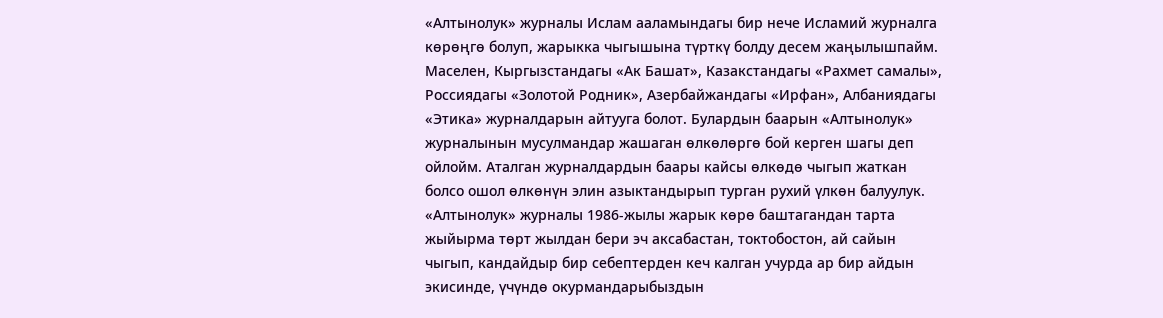«Алтынолук» журналы Ислам ааламындагы бир нече Исламий журналга көрөңгө болуп, жарыкка чыгышына түрткү болду десем жаңылышпайм. Маселен, Кыргызстандагы «Ак Башат», Казакстандагы «Рахмет самалы», Россиядагы «Золотой Родник», Азербайжандагы «Ирфан», Албаниядагы «Этика» журналдарын айтууга болот. Булардын баарын «Алтынолук» журналынын мусулмандар жашаган өлкөлөргө бой керген шагы деп ойлойм. Аталган журналдардын баары кайсы өлкөдө чыгып жаткан болсо ошол өлкөнүн элин азыктандырып турган рухий үлкөн балуулук.
«Алтынолук» журналы 1986-жылы жарык көрө баштагандан тарта жыйырма төрт жылдан бери эч аксабастан, токтобостон, ай сайын чыгып, кандайдыр бир себептерден кеч калган учурда ар бир айдын экисинде, үчүндө окурмандарыбыздын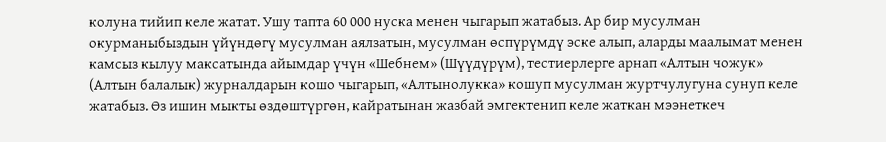колуна тийип келе жатат. Ушу тапта 60 000 нуска менен чыгарып жатабыз. Ар бир мусулман окурманыбыздын үйүндөгү мусулман аялзатын, мусулман өспүрүмдү эске алып, аларды маалымат менен камсыз кылуу максатында айымдар үчүн «Шебнем» (Шүүдүрүм), тестиерлерге арнап «Алтын чожук» (Алтын балалык) журналдарын кошо чыгарып, «Алтынолукка» кошуп мусулман журтчулугуна сунуп келе жатабыз. Өз ишин мыкты өздөштүргөн, кайратынан жазбай эмгектенип келе жаткан мээнеткеч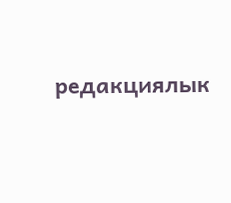редакциялык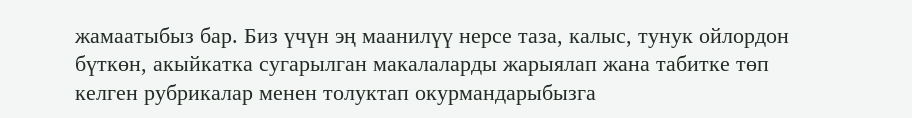жамаатыбыз бар. Биз үчүн эң маанилүү нерсе таза, калыс, тунук ойлордон бүткөн, акыйкатка сугарылган макалаларды жарыялап жана табитке төп келген рубрикалар менен толуктап окурмандарыбызга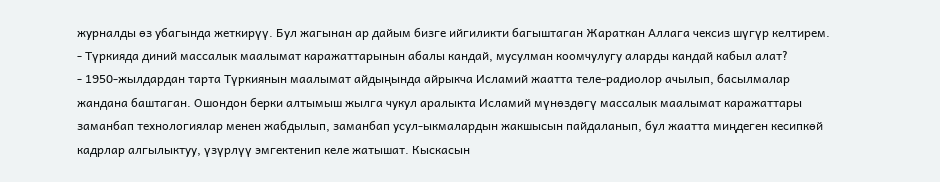журналды өз убагында жеткирүү. Бул жагынан ар дайым бизге ийгиликти багыштаган Жараткан Аллага чексиз шүгүр келтирем.
- Түркияда диний массалык маалымат каражаттарынын абалы кандай, мусулман коомчулугу аларды кандай кабыл алат?
- 1950-жылдардан тарта Түркиянын маалымат айдыңында айрыкча Исламий жаатта теле-радиолор ачылып, басылмалар жандана баштаган. Ошондон берки алтымыш жылга чукул аралыкта Исламий мүнөздөгү массалык маалымат каражаттары заманбап технологиялар менен жабдылып, заманбап усул-ыкмалардын жакшысын пайдаланып, бул жаатта миңдеген кесипкөй кадрлар алгылыктуу, үзүрлүү эмгектенип келе жатышат. Кыскасын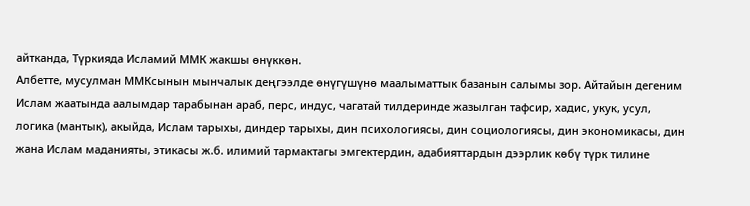айтканда, Түркияда Исламий ММК жакшы өнүккөн.
Албетте, мусулман ММКсынын мынчалык деңгээлде өнүгүшүнө маалыматтык базанын салымы зор. Айтайын дегеним Ислам жаатында аалымдар тарабынан араб, перс, индус, чагатай тилдеринде жазылган тафсир, хадис, укук, усул, логика (мантык), акыйда, Ислам тарыхы, диндер тарыхы, дин психологиясы, дин социологиясы, дин экономикасы, дин жана Ислам маданияты, этикасы ж.б. илимий тармактагы эмгектердин, адабияттардын дээрлик көбү түрк тилине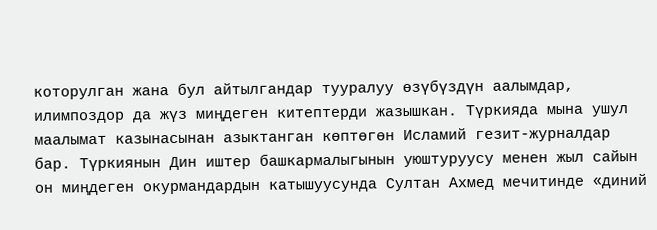которулган жана бул айтылгандар тууралуу өзүбүздүн аалымдар, илимпоздор да жүз миңдеген китептерди жазышкан. Түркияда мына ушул маалымат казынасынан азыктанган көптөгөн Исламий гезит-журналдар бар. Түркиянын Дин иштер башкармалыгынын уюштуруусу менен жыл сайын он миңдеген окурмандардын катышуусунда Султан Ахмед мечитинде «диний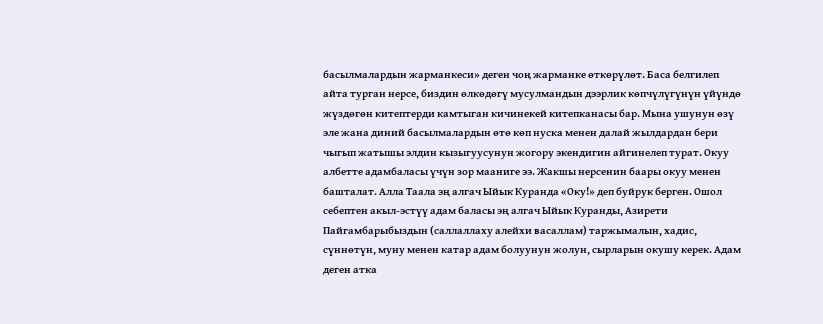басылмалардын жарманкеси» деген чоң жарманке өткөрүлөт. Баса белгилеп айта турган нерсе, биздин өлкөдөгү мусулмандын дээрлик көпчүлүгүнүн үйүндө жүздөгөн китептерди камтыган кичинекей китепканасы бар. Мына ушунун өзү эле жана диний басылмалардын өтө көп нуска менен далай жылдардан бери чыгып жатышы элдин кызыгуусунун жогору экендигин айгинелеп турат. Окуу албетте адамбаласы үчүн зор мааниге ээ. Жакшы нерсенин баары окуу менен башталат. Алла Таала эң алгач Ыйык Куранда «Оку!» деп буйрук берген. Ошол себептен акыл-эстүү адам баласы эң алгач Ыйык Куранды, Азирети Пайгамбарыбыздын (саллаллаху алейхи васаллам) таржымалын, хадис, сүннөтүн, муну менен катар адам болуунун жолун, сырларын окушу керек. Адам деген атка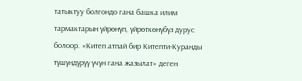татыктуу болгондо гана башка илим тармактарын үйрөнүп, үйрөткөнүбүз дурус болоор. «Китеп атпай бир Китепти-Куранды түшүндүрүү үчүн гана жазылат» деген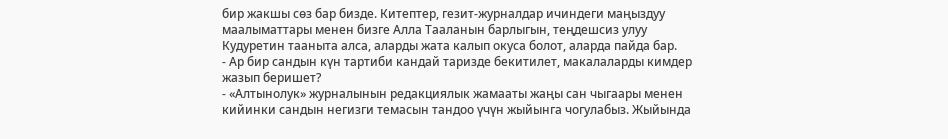бир жакшы сөз бар бизде. Китептер, гезит-журналдар ичиндеги маңыздуу маалыматтары менен бизге Алла Тааланын барлыгын, теңдешсиз улуу Кудуретин тааныта алса, аларды жата калып окуса болот, аларда пайда бар.
- Ар бир сандын күн тартиби кандай таризде бекитилет, макалаларды кимдер жазып беришет?
- «Алтынолук» журналынын редакциялык жамааты жаңы сан чыгаары менен кийинки сандын негизги темасын тандоо үчүн жыйынга чогулабыз. Жыйында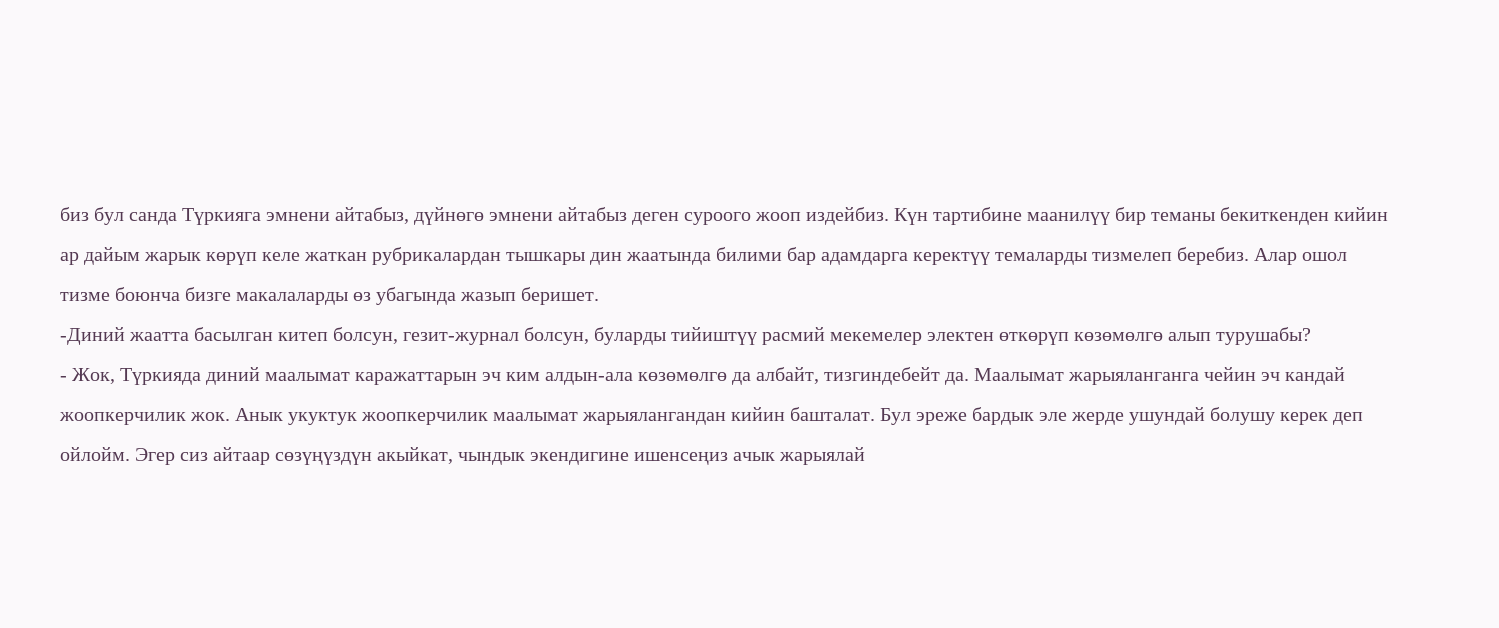биз бул санда Түркияга эмнени айтабыз, дүйнөгө эмнени айтабыз деген суроого жооп издейбиз. Күн тартибине маанилүү бир теманы бекиткенден кийин ар дайым жарык көрүп келе жаткан рубрикалардан тышкары дин жаатында билими бар адамдарга керектүү темаларды тизмелеп беребиз. Алар ошол тизме боюнча бизге макалаларды өз убагында жазып беришет.
-Диний жаатта басылган китеп болсун, гезит-журнал болсун, буларды тийиштүү расмий мекемелер электен өткөрүп көзөмөлгө алып турушабы?
- Жок, Түркияда диний маалымат каражаттарын эч ким алдын-ала көзөмөлгө да албайт, тизгиндебейт да. Маалымат жарыяланганга чейин эч кандай жоопкерчилик жок. Анык укуктук жоопкерчилик маалымат жарыялангандан кийин башталат. Бул эреже бардык эле жерде ушундай болушу керек деп ойлойм. Эгер сиз айтаар сөзүңүздүн акыйкат, чындык экендигине ишенсеңиз ачык жарыялай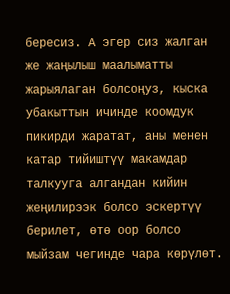бересиз. А эгер сиз жалган же жаңылыш маалыматты жарыялаган болсоңуз, кыска убакыттын ичинде коомдук пикирди жаратат, аны менен катар тийиштүү макамдар талкууга алгандан кийин жеңилирээк болсо эскертүү берилет, өтө оор болсо мыйзам чегинде чара көрүлөт.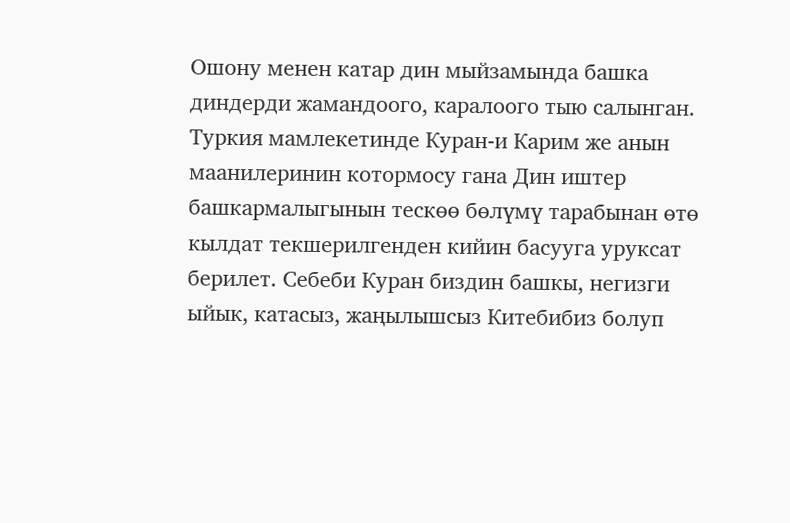Ошону менен катар дин мыйзамында башка диндерди жамандоого, каралоого тыю салынган. Туркия мамлекетинде Куран-и Карим же анын маанилеринин котормосу гана Дин иштер башкармалыгынын тескөө бөлүмү тарабынан өтө кылдат текшерилгенден кийин басууга уруксат берилет. Себеби Куран биздин башкы, негизги ыйык, катасыз, жаңылышсыз Китебибиз болуп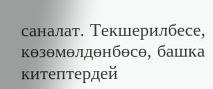саналат. Текшерилбесе, көзөмөлдөнбөсө, башка китептердей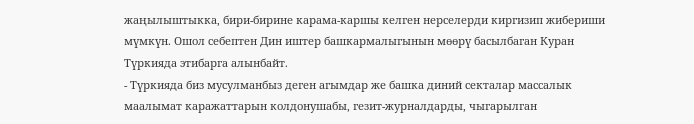жаңылыштыкка, бири-бирине карама-каршы келген нерселерди киргизип жибериши мүмкүн. Ошол себептен Дин иштер башкармалыгынын мөөрү басылбаган Куран Түркияда этибарга алынбайт.
- Түркияда биз мусулманбыз деген агымдар же башка диний секталар массалык маалымат каражаттарын колдонушабы, гезит-журналдарды, чыгарылган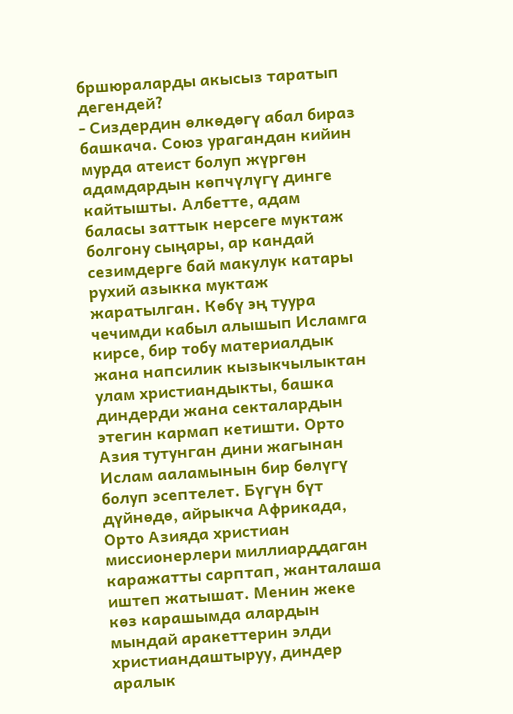бршюраларды акысыз таратып дегендей?
- Сиздердин өлкөдөгү абал бираз башкача. Союз урагандан кийин мурда атеист болуп жүргөн адамдардын көпчүлүгү динге кайтышты. Албетте, адам баласы заттык нерсеге муктаж болгону сыңары, ар кандай сезимдерге бай макулук катары рухий азыкка муктаж жаратылган. Көбү эң туура чечимди кабыл алышып Исламга кирсе, бир тобу материалдык жана напсилик кызыкчылыктан улам христиандыкты, башка диндерди жана секталардын этегин кармап кетишти. Орто Азия тутунган дини жагынан Ислам ааламынын бир бөлүгү болуп эсептелет. Бүгүн бүт дүйнөдө, айрыкча Африкада, Орто Азияда христиан миссионерлери миллиарддаган каражатты сарптап, жанталаша иштеп жатышат. Менин жеке көз карашымда алардын мындай аракеттерин элди христиандаштыруу, диндер аралык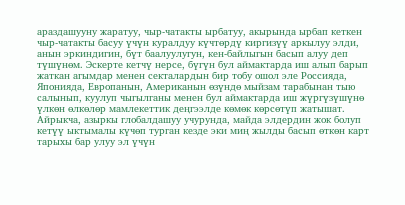араздашууну жаратуу, чыр-чатакты ырбатуу, акырында ырбап кеткен чыр-чатакты басуу үчүн куралдуу күчтөрдү киргизүү аркылуу элди, анын эркиндигин, бүт баалуулугун, кен-байлыгын басып алуу деп түшүнөм. Эскерте кетчү нерсе, бүгүн бул аймактарда иш алып барып жаткан агымдар менен секталардын бир тобу ошол эле Россияда, Японияда, Европанын, Американын өзүндө мыйзам тарабынан тыю салынып, куулуп чыгылганы менен бул аймактарда иш жүргүзүшүнө үлкөн өлкөлөр мамлекеттик деңгээлде көмөк көрсөтүп жатышат. Айрыкча, азыркы глобалдашуу учурунда, майда элдердин жок болуп кетүү ыктымалы күчөп турган кезде эки миң жылды басып өткөн карт тарыхы бар улуу эл үчүн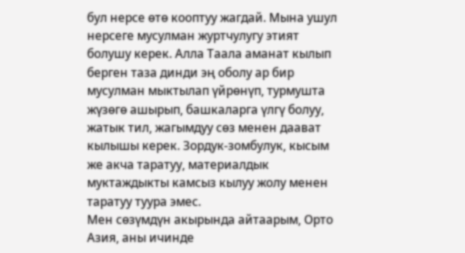бул нерсе өтө кооптуу жагдай. Мына ушул нерсеге мусулман журтчулугу этият болушу керек. Алла Таала аманат кылып берген таза динди эң оболу ар бир мусулман мыктылап үйрөнүп, турмушта жүзөгө ашырып, башкаларга үлгү болуу, жатык тил, жагымдуу сөз менен даават кылышы керек. Зордук-зомбулук, кысым же акча таратуу, материалдык муктаждыкты камсыз кылуу жолу менен таратуу туура эмес.
Мен сөзүмдүн акырында айтаарым, Орто Азия, аны ичинде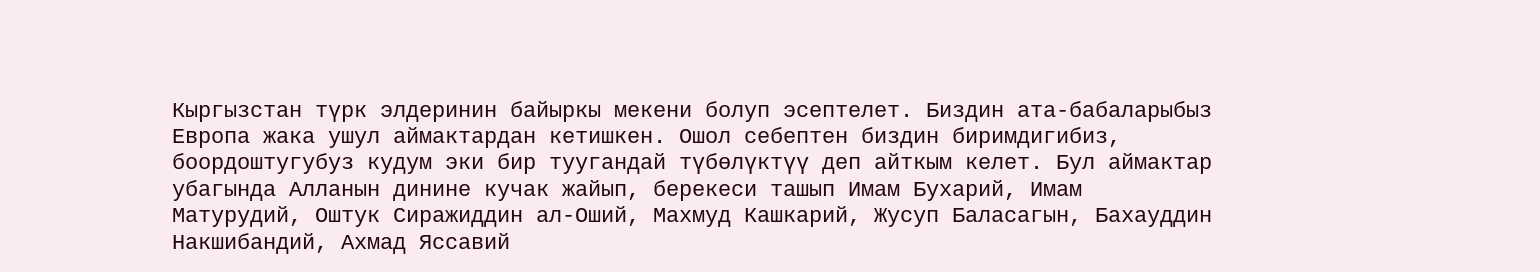Кыргызстан түрк элдеринин байыркы мекени болуп эсептелет. Биздин ата-бабаларыбыз Европа жака ушул аймактардан кетишкен. Ошол себептен биздин биримдигибиз, боордоштугубуз кудум эки бир туугандай түбөлүктүү деп айткым келет. Бул аймактар убагында Алланын динине кучак жайып, берекеси ташып Имам Бухарий, Имам Матурудий, Оштук Сиражиддин ал-Оший, Махмуд Кашкарий, Жусуп Баласагын, Бахауддин Накшибандий, Ахмад Яссавий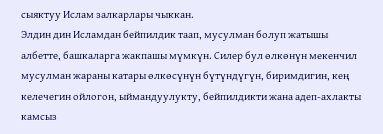сыяктуу Ислам залкарлары чыккан.
Элдин дин Исламдан бейпилдик таап, мусулман болуп жатышы албетте, башкаларга жакпашы мүмкүн. Силер бул өлкөнүн мекенчил мусулман жараны катары өлкөсүнүн бүтүндүгүн, биримдигин, кең келечегин ойлогон, ыймандуулукту, бейпилдикти жана адеп-ахлакты камсыз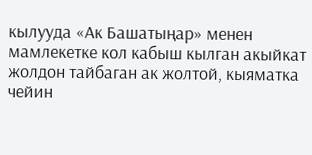кылууда «Ак Башатыңар» менен мамлекетке кол кабыш кылган акыйкат жолдон тайбаган ак жолтой, кыяматка чейин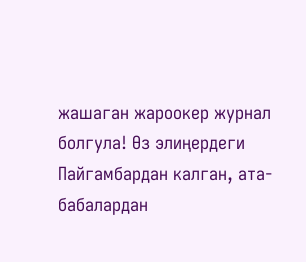жашаган жароокер журнал болгула! Өз элиңердеги Пайгамбардан калган, ата-бабалардан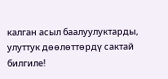калган асыл баалуулуктарды, улуттук дөөлөттөрдү сактай билгиле!